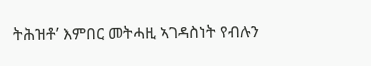ትሕዝቶ’ እምበር መትሓዚ ኣገዳስነት የብሉን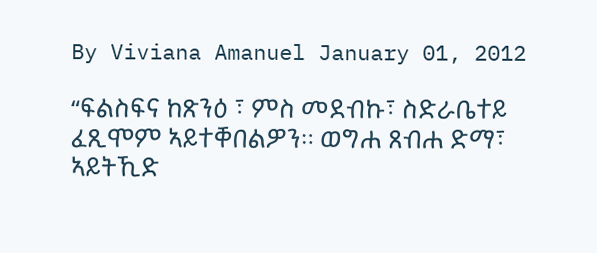By Viviana Amanuel January 01, 2012

“ፍልስፍና ከጽንዕ ፣ ምስ መደብኩ፣ ስድራቤተይ ፈጺሞም ኣይተቐበልዎን። ወግሐ ጸብሐ ድማ፣ ኣይትኺድ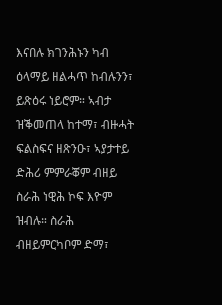እናበሉ ክገንሕኑን ካብ ዕላማይ ዘልሓጥ ከብሉንን፣ ይጽዕሩ ነይሮም። ኣብታ ዝቕመጠላ ከተማ፣ ብዙሓት ፍልስፍና ዘጽንዑ፣ ኣያታተይ ድሕሪ ምምራቖም ብዘይ ስራሕ ነዊሕ ኮፍ እዮም ዝብሉ። ስራሕ ብዘይምርካቦም ድማ፣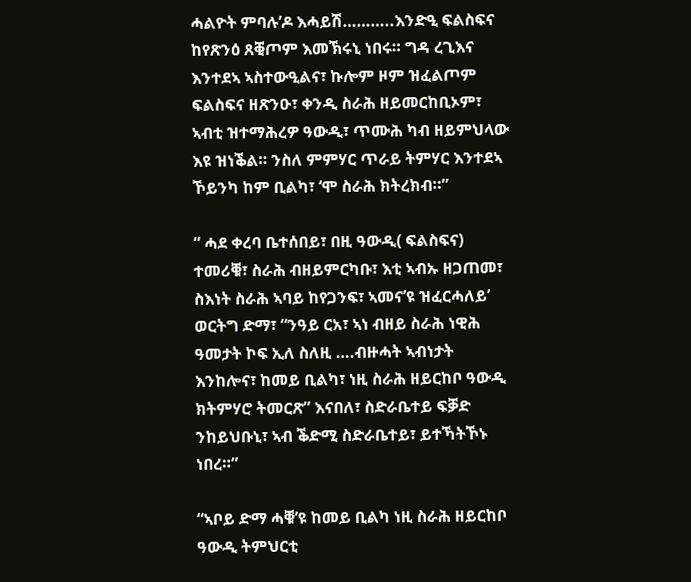ሓልዮት ምባሉ’ዶ እሓይሽ………..እንድዒ ፍልስፍና ከየጽንዕ ጸቒጦም እመኽሩኒ ነበሩ። ግዳ ረጊእና እንተደኣ ኣስተውዒልና፣ ኩሎም ዞም ዝፈልጦም ፍልስፍና ዘጽንዑ፣ ቀንዲ ስራሕ ዘይመርከቢኦም፣ ኣብቲ ዝተማሕረዎ ዓውዲ፣ ጥሙሕ ካብ ዘይምህላው እዩ ዝነቕል። ንስለ ምምሃር ጥራይ ትምሃር እንተደኣ ኾይንካ ከም ቢልካ፣ ‘ሞ ስራሕ ክትረክብ።”

“ ሓደ ቀረባ ቤተሰበይ፣ በዚ ዓውዲ( ፍልስፍና) ተመሪቑ፣ ስራሕ ብዘይምርካቡ፣ እቲ ኣብኡ ዘጋጠመ፣ ስእነት ስራሕ ኣባይ ከየጋንፍ፣ ኣመና’ዩ ዝፈርሓለይ’ ወርትግ ድማ፣ “ንዓይ ርአ፣ ኣነ ብዘይ ስራሕ ነዊሕ ዓመታት ኮፍ ኢለ ስለዚ ….ብዙሓት ኣብነታት እንከሎና፣ ከመይ ቢልካ፣ ነዚ ስራሕ ዘይርከቦ ዓውዲ ክትምሃሮ ትመርጽ” እናበለ፣ ስድራቤተይ ፍቓድ ንከይህቡኒ፣ ኣብ ቕድሚ ስድራቤተይ፣ ይተኻትኾኑ ነበረ።”

“ኣቦይ ድማ ሓቑ’ዩ ከመይ ቢልካ ነዚ ስራሕ ዘይርከቦ ዓውዲ ትምህርቲ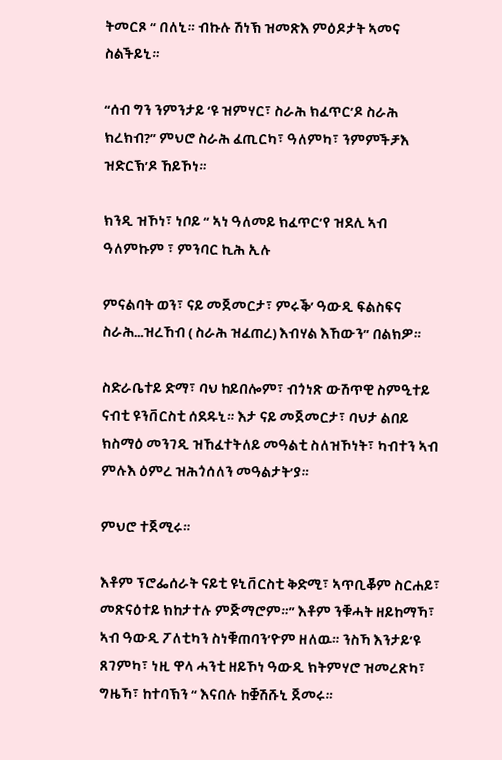ትመርጾ “ በለኒ። ብኩሉ ሽነኽ ዝመጽእ ምዕዶታት ኣመና ስልችይኒ።

“ሰብ ግን ንምንታይ ‘ዩ ዝምሃር፣ ስራሕ ክፈጥር’ዶ ስራሕ ክረክብ?” ምህሮ ስራሕ ፈጢርካ፣ ዓለምካ፣ ንምምችቻእ ዝድርኽ’ዶ ኸይኾነ።

ክንዲ ዝኾነ፣ ነቦይ “ ኣነ ዓለመይ ክፈጥር’የ ዝደሊ ኣብ ዓለምኩም ፣ ምንባር ኪሕ ኢሉ

ምናልባት ወን፣ ናይ መጀመርታ፣ ምሩቕ’ ዓውዲ ፍልስፍና ስራሕ…ዝረኸብ ( ስራሕ ዝፈጠረ) እብሃል እኸውን” በልክዎ።

ስድራቤተይ ድማ፣ ባህ ከይበሎም፣ ብጎነጽ ውሽጥዊ ስምዒተይ ናብቲ ዩንቨርስቲ ሰደዱኒ። እታ ናይ መጀመርታ፣ ባህታ ልበይ ክስማዕ መንገዲ ዝኸፈተትለይ መዓልቲ ስለዝኾነት፣ ካብተን ኣብ ምሉእ ዕምረ ዝሕጎሰለን መዓልታት’ያ።

ምህሮ ተጀሚሩ።

እቶም ፕሮፌሰራት ናይቲ ዩኒቨርስቲ ቅድሚ፣ ኣጥቢቖም ስርሐይ፣ መጽናዕተይ ክከታተሉ ምጅማሮም።” እቶም ንቑሓት ዘይከማኻ፣ ኣብ ዓውዲ ፖለቲካን ስነቑጠባን’ዮም ዘለዉ። ንስኻ እንታይ’ዩ ጸገምካ፣ ነዚ ዋላ ሓንቲ ዘይኾነ ዓውዲ ክትምሃሮ ዝመረጽካ፣ ግዜኻ፣ ከተባኽን “ እናበሉ ከቛሽሹኒ ጀመሩ።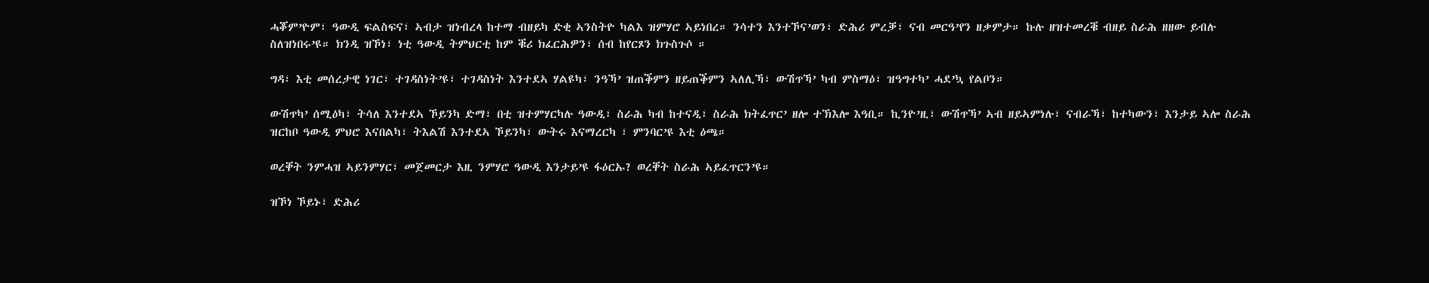ሓቖም’ዮም፣ ዓውዲ ፍልስፍና፣ ኣብታ ዝነብረላ ከተማ ብዘይካ ድቂ ኣንስትዮ ካልእ ዝምሃሮ ኣይነበረ። ንሳተን እንተኾና’ወን፣ ድሕሪ ምረቓ፣ ናብ መርዓ’የን ዘቃምታ። ኩሉ ዘዝተመረቑ ብዘይ ስራሕ ዘዘው ይብሉ ስለዝነበሩ’ዩ። ክንዲ ዝኾነ፣ ነቲ ዓውዲ ትምህርቲ ከም ቑሪ ክፈርሕዎን፣ ሰብ ከየርጾን ክጉስጉሶ ።

ግዳ፣ እቲ መሰረታዊ ነገር፣ ተገዳስነት’ዩ፣ ተገዳስነት እንተደኣ ሃልዩካ፣ ንዓኻ’ ዝጠቕምን ዘይጠቕምን ኣለሊኻ፣ ውሽጥኻ’ ካብ ምስማዕ፣ ዝዓግተካ’ ሓደ’ኳ የልቦን።

ውሽጥካ’ ሰሚዕካ፣ ትሳለ እንተደኣ ኾይንካ ድማ፣ በቲ ዝተምሃርካሉ ዓውዲ፣ ስራሕ ካብ ከተናዲ፣ ስራሕ ክትፈጥር’ ዘሎ ተኽእሎ እዓቢ። ኪንዮ’ዚ፣ ውሽጥኻ’ ኣብ ዘይኣምነሉ፣ ናብራኻ፣ ከተካውን፣ እንታይ ኣሎ ስራሕ ዝርከቦ ዓውዲ ምህሮ እናበልካ፣ ትእልሽ እንተደኣ ኾይንካ፣ ውትሩ እናማረርካ ፣ ምንባር’ዩ እቲ ዕጫ።

ወረቐት ንምሓዝ ኣይንምሃር፣ መጀመርታ እዚ ንምሃሮ ዓውዲ እንታይ’ዩ ፋዕርኡ? ወረቐት ስራሕ ኣይፈጥርን’ዩ።

ዝኾነ ኾይኑ፣ ድሕሪ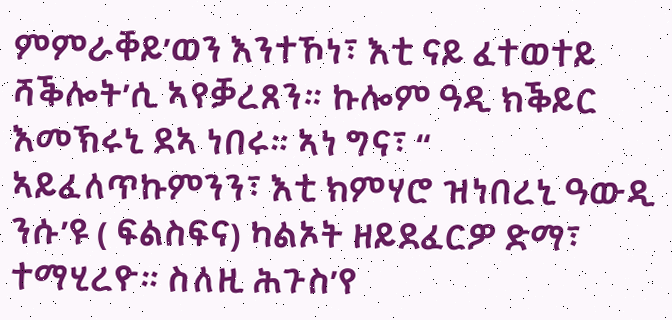ምምራቐይ’ወን እንተኾነ፣ እቲ ናይ ፈተወተይ ሻቕሎት’ሲ ኣየቓረጸን። ኩሎም ዓዲ ክቕይር እመኽሩኒ ደኣ ነበሩ። ኣነ ግና፣ “ ኣይፈለጥኩምንን፣ እቲ ክምሃሮ ዝነበረኒ ዓውዲ ንሱ’ዩ ( ፍልስፍና) ካልኦት ዘይደፈርዎ ድማ፣ ተማሂረዮ። ስለዚ ሕጉስ’የ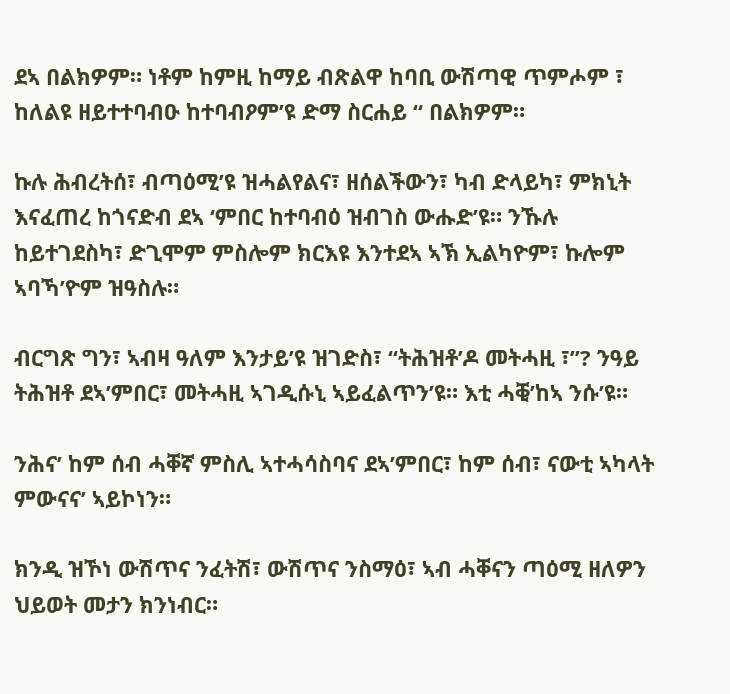ደኣ በልክዎም። ነቶም ከምዚ ከማይ ብጽልዋ ከባቢ ውሽጣዊ ጥምሖም ፣ ከለልዩ ዘይተተባብዑ ከተባብዖም’ዩ ድማ ስርሐይ “ በልክዎም።

ኩሉ ሕብረትሰ፣ ብጣዕሚ’ዩ ዝሓልየልና፣ ዘሰልችውን፣ ካብ ድላይካ፣ ምክኒት እናፈጠረ ከጎናድብ ደኣ ‘ምበር ከተባብዕ ዝብገስ ውሑድ’ዩ። ንኹሉ ከይተገደስካ፣ ድጊሞም ምስሎም ክርእዩ እንተደኣ ኣኽ ኢልካዮም፣ ኩሎም ኣባኻ’ዮም ዝዓስሉ።

ብርግጽ ግን፣ ኣብዛ ዓለም እንታይ’ዩ ዝገድስ፣ “ትሕዝቶ’ዶ መትሓዚ ፣”? ንዓይ ትሕዝቶ ደኣ’ምበር፣ መትሓዚ ኣገዲሱኒ ኣይፈልጥን’ዩ። እቲ ሓቒ’ከኣ ንሱ’ዩ።

ንሕና’ ከም ሰብ ሓቐኛ ምስሊ ኣተሓሳስባና ደኣ’ምበር፣ ከም ሰብ፣ ናውቲ ኣካላት ምውናና’ ኣይኮነን።

ክንዲ ዝኾነ ውሽጥና ንፈትሽ፣ ውሽጥና ንስማዕ፣ ኣብ ሓቐናን ጣዕሚ ዘለዎን ህይወት መታን ክንነብር።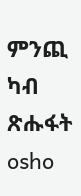ምንጪ ካብ ጽሑፋት osho